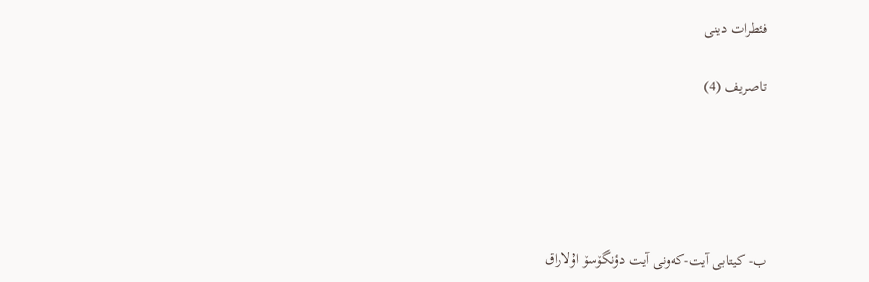فئطرات دینی

تاصریف (4)





ب- کیتابی آیت-کەونی آیت دؤنگۆسۆ اۇلاراق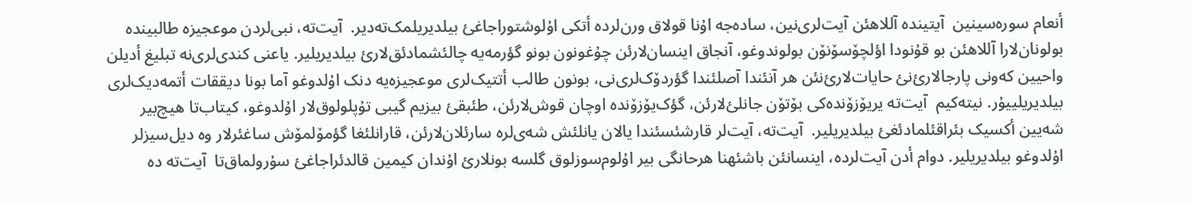أنعام سورەسینین  آیتیندە آللاهئن آیت‌لری‌نین، سادەجە اۇنا قولاق ورن‌لردە أتکی اۇلوشتوراجاغئ بیلدیریلمک‌تەدیر.  آیت‌تە، نبی‌لردن موعجیزە طالبیندە بولونان‌لارا آللاهئن بو قۇنودا اؤلچۆسۆنۆن بولوندوغو، آنجاق اینسان‌لارئن چۇغونون بونو گؤرمەیە چالئشمادئق‌لارئ بیلدیریلیر. یاعنی کندی‌لری‌نە تبلیغ أدیلن واحیین کەونی پارجالارئ‌نئ حایات‌لارئ‌نئن هر آنئندا آصلئندا گؤردۆک‌لری‌نی، بونون طالب أتتیک‌لری موعجیزەیە دنک اۇلدوغو آما بونا دیققات أتمەدیک‌لری بیلدیریلییۇر. نیتەکیم  آیت‌تە یریۆزۆندەکی بۆتۆن جانلئ‌لارئن، گؤک‌یۆزۆندە اوچان قوش‌لارئن، طئبقئ بیزیم گیبی تۇپلولوق‌لار اۇلدوغو، کیتاب‌تا هیچ‌بیر شەیین أکسیک بئراقئلمادئغئ بیلدیریلیر.  آیت‌تە، آیت‌لر قارشئسئندا یالان یانلئش شەی‌لرە سارئلان‌لارئن، قارانلئغا گؤمۆلمۆش ساغئرلار وە دیل‌سیزلر اۇلدوغو بیلدیریلیر. دوام أدن آیت‌لردە، اینسانئن باشئهنا هرحانگی بیر اۇلوم‌سوزلوق گلسە بونلارئ اۇندان کیمین قالدئراجاغئ سۇرولماق‌تا  آیت‌تە دە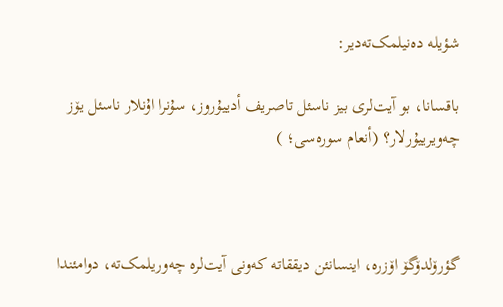شؤیلە دەنیلمک‌تەدیر:

باقسانا، بو آیت‌لری بیز ناسئل تاصریف أدییۇروز، سۇنرا اۇنلار ناسئل یۆز چەویرییۇرلار؟ (أنعام سورەسی؛ )



گؤرۆلدۆگۆ اۆزرە، اینسانئن دیققاتە کەونی آیت‌لرە چەوریلمک‌تە، دوامئندا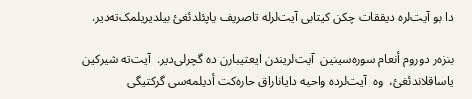دا بو آیت‌لرە دیققات چکن کیتابی آیت‌لرلە تاصریف یاپئلدئغئ بیلدیریلمک‌تەدیر.

بنزەر دوروم أنعام سورەسینین  آیت‌لریندن ایعتیبارن دە گچرلی‌دیر.  آیت‌تە شیرکین یاساقلاندئغئ،  وە  آیت‌لردە واحیە دایاناراق حارەکت أدیلمەسی گرکتیگی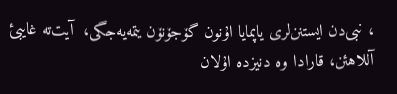، نبی‌دن ایستنن‌لری یاپمایا اۇنون گۆجۆنۆن یتمەیەجگی،  آیت‌تە غایبئ آللاهئن، قارادا وە دنیزدە اۇلان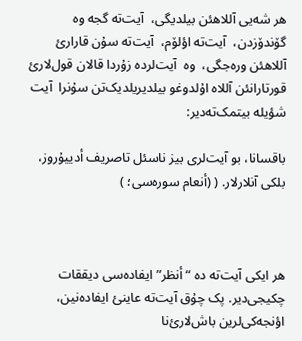هر شەیی آللاهئن بیلدیگی،  آیت‌تە گجە وە گۆندۆزدن،  آیت‌تە اؤلۆم،  آیت‌تە سۇن قارارئ آللاهئن ورەجگی،  وە  آیت‌لردە زۇردا قالان قول‌لارئ قورتارانئن آللاە اۇلدوغو بیلدیریلدیک‌تن سۇنرا  آیت شؤیلە بیتمک‌تەدیر:

باقسانا، بو آیت‌لری بیز ناسئل تاصریف أدییۇروز، بلکی آنلارلار. ( (أنعام سورەسی؛ )



هر ایکی آیت‌تە دە “أنظر” ایفادەسی دیققات چکیجی‌دیر. پک چۇق آیت‌تە عاینئ ایفادەنین، اؤنجەکی‌لرین باش‌لارئ‌نا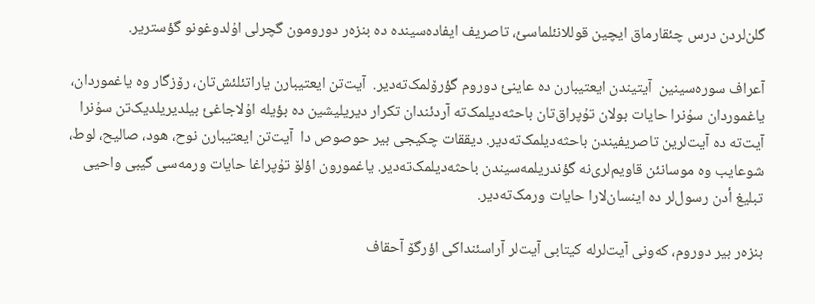گلن‌لردن درس چئقارماق ایچین قوللانئلماسئ، تاصریف ایفادەسیندە دە بنزەر دورومون گچرلی اۇلدوغونو گؤستریر.

آعراف سورەسینین  آیتیندن ایعتیبارن دە عاینئ دوروم گؤرۆلمک‌تەدیر.  آیت‌تن ایعتیبارن یاراتئلئش‌تان، رۆزگار وە یاغموردان، یاغموردان سۇنرا حایات بولان تۇپراق‌تان باحثەدیلمک‌تە آردئندان تکرار دیریلیشین دە بؤیلە اۇلاجاغئ بیلدیریلدیک‌تن سۇنرا  آیت‌تە دە آیت‌لرین تاصریفیندن باحثەدیلمک‌تەدیر. دیققات چکیجی بیر حوصوص دا  آیت‌تن ایعتیبارن نوح، هود، صالیح، لوط، شوعایب وە موسانئن قاویم‌لری‌نە گؤندریلمەسیندن باحثەدیلمک‌تەدیر. یاغمورون اؤلۆ تۇپراغا حایات ورمەسی گیبی واحیی تبلیغ أدن رسول‌لر دە اینسان‌لارا حایات ورمک‌تەدیر.

بنزەر بیر دوروم، کەونی آیت‌لرلە کیتابی آیت‌لر آراسئنداکی اؤرگۆ آحقاف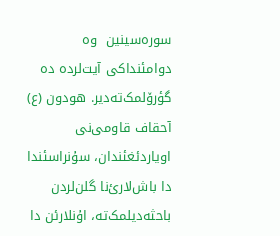سورەسینین  وە دوامئنداکی آیت‌لردە دە گؤرۆلمک‌تەدیر. هودون (ع) آحقاف قاومی‌نی اویاردئغئندان، سۇنراسئندا دا باش‌لارئ‌نا گلن‌لردن باحثەدیلمک‌تە، اۇنلارئن دا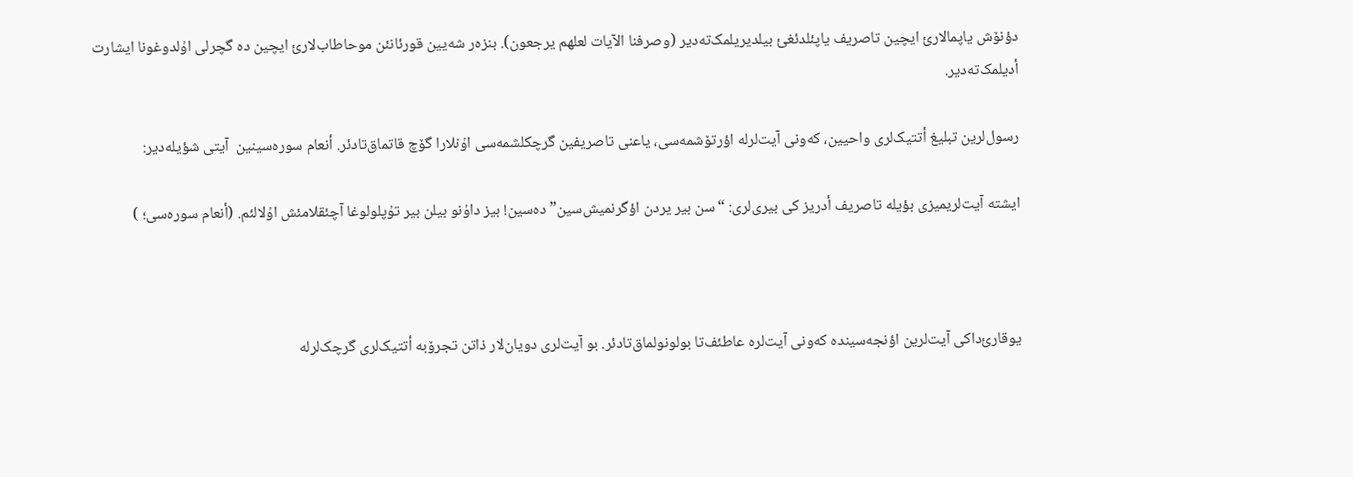دؤنۆش یاپمالارئ ایچین تاصریف یاپئلدئغئ بیلدیریلمک‌تەدیر (وصرفنا الآیات لعلهم یرجعون). بنزەر شەیین قورئانئن موحاطاب‌لارئ ایچین دە گچرلی اۇلدوغونا ایشارت أدیلمک‌تەدیر.

رسول‌لرین تبلیغ أتتیک‌لری واحیین، کەونی آیت‌لرلە اؤرتۆشمەسی، یاعنی تاصریفین گرچکلشمەسی اۇنلارا گۆچ قاتماق‌تادئر. أنعام سورەسینین  آیتی شؤیلەدیر:

ایشتە آیت‌لریمیزی بؤیلە تاصریف أدریز کی بیری‌لری: “سن بیر یردن اؤگرنمیش‌سین” دەسین! بیز داۇنو بیلن بیر تۇپلولوغا آچئقلامئش اۇلالئم. (أنعام سورەسی؛ )



یوقارئ‌داکی آیت‌لرین اؤنجەسیندە کەونی آیت‌لرە عاطئف‌تا بولونولماق‌تادئر. بو آیت‌لری دویان‌لار ذاتن تجرۆبە أتتیک‌لری گرچک‌لرلە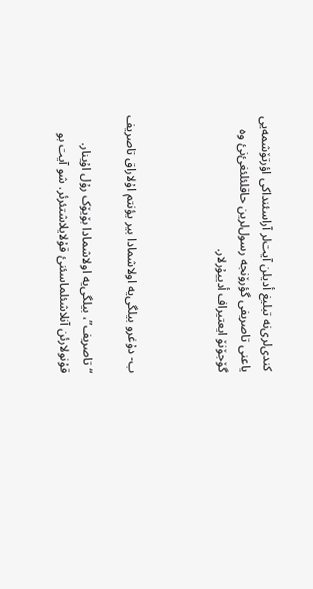کندی‌لری‌نە تبلیغ أدیلن آیت‌لر آراسئنداکی اؤرتۆشمەیی یاعنی تاصریفی گؤرۆنجە رسول‌لرین حاقلئلئغئ‌نئ وە گۆجۆنۆ ایعتیراف أدییۇرلار.



ب- دۇغرو بیلگی‌یە اولاشمادا بیر یؤنتم اۇلاراق تاصریف

“تاصریف”، بیلگی‌یە اولاشمادا بۆیۆک رۇل اۇینار. قۇنولارئن آنلاشئلماسئنئ قۇلایلاشتئرئر. شو آیت بو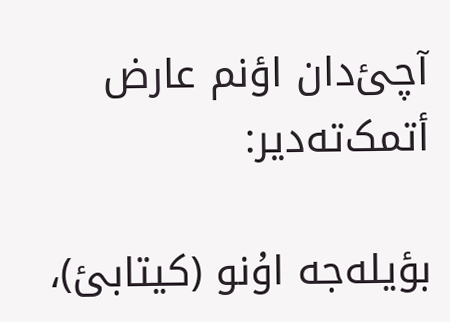آچئ‌دان اؤنم عارض أتمک‌تەدیر:

بؤیلەجە اۇنو (کیتابئ)،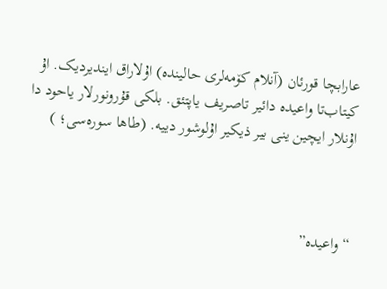عارابچا قورئان (آنلام کۆمەلری حالیندە) اۇلاراق ایندیردیک. اۇ کیتاب‌تا واعیدە دائیر تاصریف یاپتئق. بلکی قۇرونورلار یاحود دا اۇنلار ایچین ینی بیر ذیکیر اۇلوشور دییە. (طاها سورەسی؛ )



“واعیدە”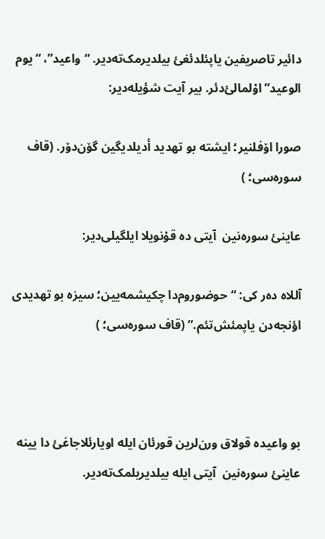دائیر تاصریفین یاپئلدئغئ بیلدیرمک‌تەدیر. “واعید”، “یوم الوعید” اۇلمالئ‌دئر. بیر آیت شؤیلەدیر:

صورا اۆفلنیر؛ ایشتە بو تهدید أدیلدیگین گۆن‌دۆر. (قاف سورەسی؛ )

عاینئ سورەنین  آیتی دە قۇنویلا ایلگیلی‌دیر:

آللاە دەر کی: “حوضوروم‌دا چکیشمەیین؛ سیزە بو تهدیدی اؤنجەدن یاپمئش‌تئم.” (قاف سورەسی؛ )



بو واعیدە قولاق ورن‌لرین قورئان ایلە اویارئلاجاغئ دا یینە عاینئ سورەنین  آیتی ایلە بیلدیریلمک‌تەدیر.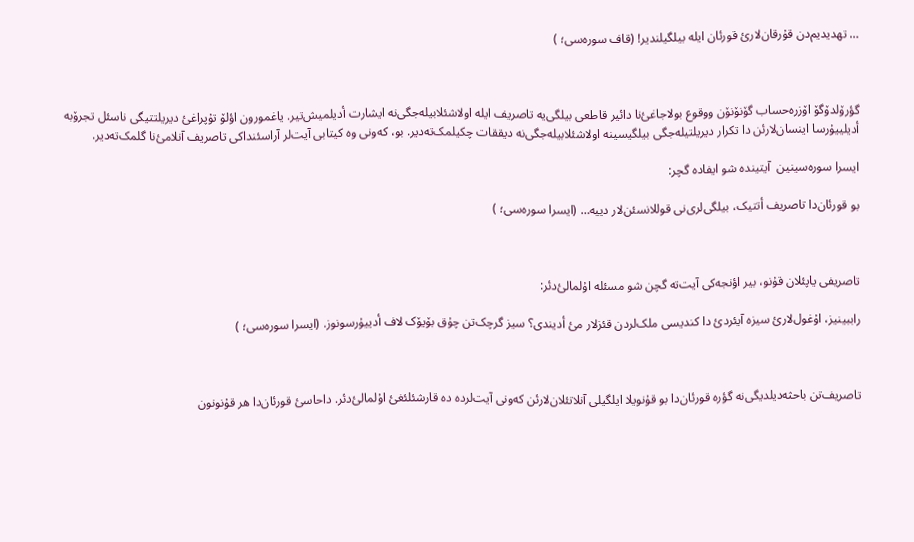… تهدیدیم‌دن قۇرقان‌لارئ قورئان ایلە بیلگیلندیر! (قاف سورەسی؛ )



گؤرۆلدۆگۆ اۆزرەحساب گۆنۆنۆن ووقوع بولاجاغئ‌نا دائیر قاطعی بیلگی‌یە تاصریف ایلە اولاشئلابیلەجگی‌نە ایشارت أدیلمیش‌تیر. یاغمورون اؤلۆ تۇپراغئ دیریلتتیگی ناسئل تجرۆبە أدیلییۇرسا اینسان‌لارئن دا تکرار دیریلتیلەجگی بیلگیسینە اولاشئلابیلەجگی‌نە دیققات چکیلمک‌تەدیر. بو، کەونی وە کیتابی آیت‌لر آراسئنداکی تاصریف آنلامئ‌نا گلمک‌تەدیر.

ایسرا سورەسینین  آیتیندە شو ایفادە گچر:

بو قورئان‌دا تاصریف أتتیک، بیلگی‌لری‌نی قوللانسئن‌لار دییە… (ایسرا سورەسی؛ )



تاصریفی یاپئلان قۇنو، بیر اؤنجەکی آیت‌تە گچن شو مسئلە اۇلمالئ‌دئر:

راببینیز، اۇغول‌لارئ سیزە آیئردئ دا کندیسی ملک‌‌لردن قئزلار مئ أدیندی؟ سیز گرچک‌تن چۇق بۆیۆک لاف أدییۇرسونوز. (ایسرا سورەسی؛ )



تاصریف‌تن باحثەدیلدیگی‌نە گؤرە قورئان‌دا بو قۇنویلا ایلگیلی آنلاتئلان‌لارئن کەونی آیت‌لردە دە قارشئلئغئ اۇلمالئ‌دئر. داحاسئ قورئان‌دا هر قۇنونون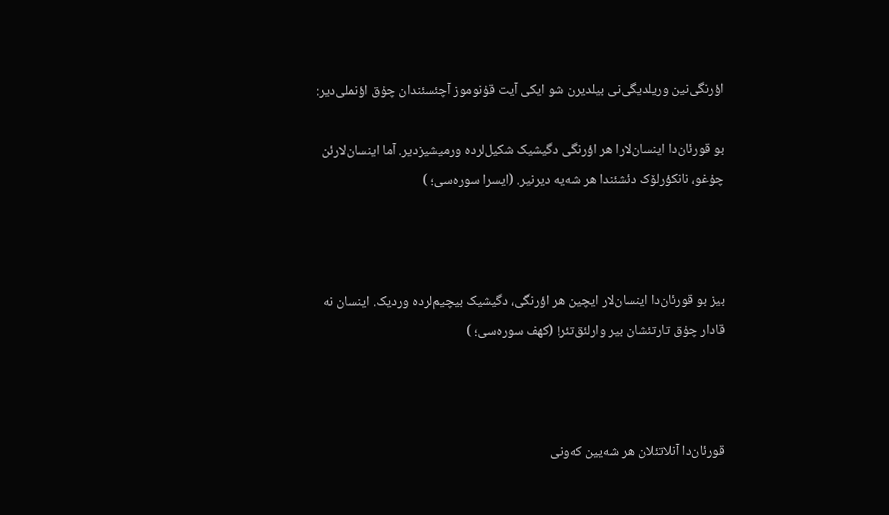اؤرنگی‌نین وریلدیگی‌نی بیلدیرن شو ایکی آیت قۇنوموز آچئسئندان چۇق اؤنملی‌دیر:

بو قورئان‌دا اینسان‌لارا هر اؤرنگی دگیشیک شکیل‌لردە ورمیشیزدیر. آما اینسان‌لارئن چۇغو، نانکؤرلۆک دئشئندا هر شەیە دیرنیر. (ایسرا سورەسی؛ )



بیز بو قورئان‌دا اینسان‌لار ایچین هر اؤرنگی، دگیشیک بیچیم‌لردە وردیک. اینسان نە قادار چۇق تارتئشان بیر وارلئق‌تئر! (کهف سورەسی؛ )



قورئان‌دا آنلاتئلان هر شەیین کەونی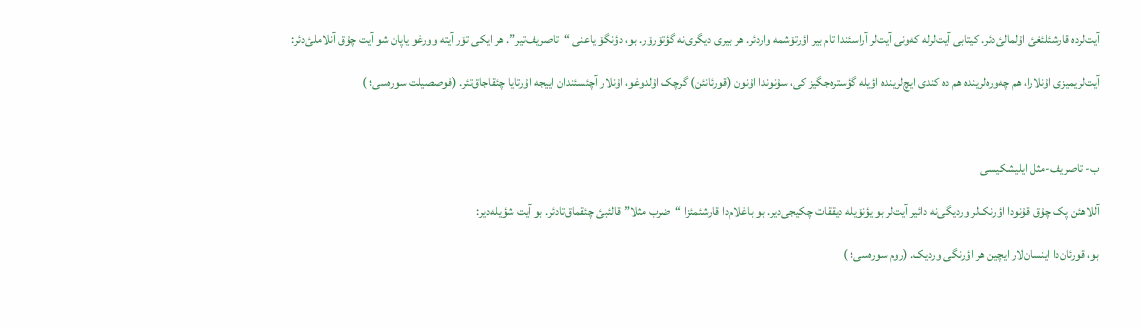آیت‌لردە قارشئلئغئ اۇلمالئ‌دئر. کیتابی آیت‌لرلە کەونی آیت‌لر آراسئندا تام بیر اؤرتۆشمە واردئر. هر بیری دیگری‌نە گؤتۆرۆر. بو، دؤنگۆ یاعنی “تاصریف‌تیر”. هر ایکی تۆر آیتە وورغو یاپان شو آیت چۇق آنلاملئ‌دئر:

آیت‌لریمیزی اۇنلارا، هم چەورەلریندە هم دە کندی ایچ‌لریندە اؤیلە گؤسترەجگیز کی، سۇنوندا اۇنون (قورئانئن) گرچک اۇلدوغو، اۇنلار آچئسئندان اییجە اۇرتایا چئقاجاق‌تئر. (فوصصیلت سورەسی؛ )



ب- تاصریف-مثل ایلیشکیسی

آللاهئن پک چۇق قۇنودا اؤرنک‌لر وردیگی‌نە دائیر آیت‌لر بو یؤنۆیلە دیققات چکیجی‌دیر. بو باغلام‌دا قارشئمئزا “ضرب مثلا” قالئبئ چئقماق‌تادئر. بو آیت شؤیلەدیر:

بو، قورئان‌دا اینسان‌لار ایچین هر اؤرنگی وردیک. (روم سورەسی؛ )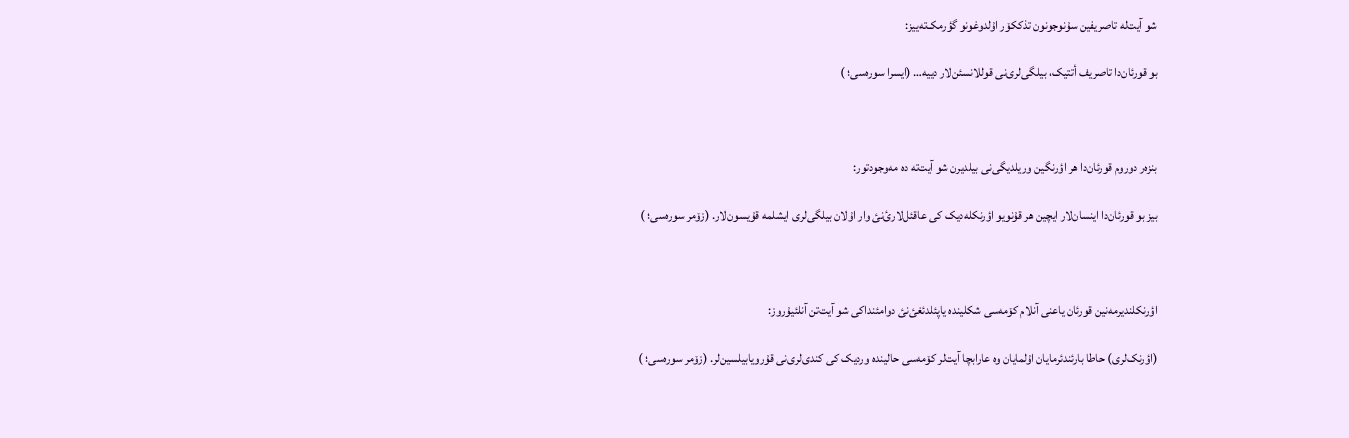شو آیت‌لە تاصریفین سۇنوجونون تذککۆر اۇلدوغونو گؤرمک‌تەییز:

بو قورئان‌دا تاصریف أتتیک، بیلگی‌لری‌نی قوللانسئن‌لار دییە… (ایسرا سورەسی؛ )



بنزەر دوروم قورئان‌دا هر اؤرنگین وریلدیگی‌نی بیلدیرن شو آیت‌تە دە مەوجودتور:

بیز بو قورئان‌دا اینسان‌لار ایچین هر قۇنویو اؤرنکلەدیک کی عاقئل‌لارئ‌نئ وار اۇلان بیلگی‌لری ایشلمە قۇیسون‌لار. (زۆمر سورەسی؛ )



اؤرنکلندیرمەنین قورئان یاعنی آنلام کۆمەسی شکلیندە یاپئلدئغئ‌نئ دوامئنداکی شو آیت‌تن آنلئیۇروز:

(اؤرنک‌لری) حاطا بارئندئرمایان اۇلمایان وە عارابچا آیت‌لر کۆمەسی حالیندە وردیک کی کندی‌لری‌نی قۇرویابیلسین‌لر. (زۆمر سورەسی؛ )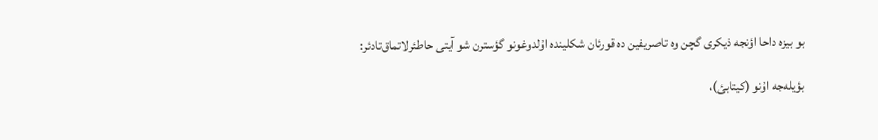بو بیزە داحا اؤنجە ذیکری گچن وە تاصریفین دە قورئان شکلیندە اۇلدوغونو گؤسترن شو آیتی حاطئرلاتماق‌تادئر:

بؤیلەجە اۇنو (کیتابئ)،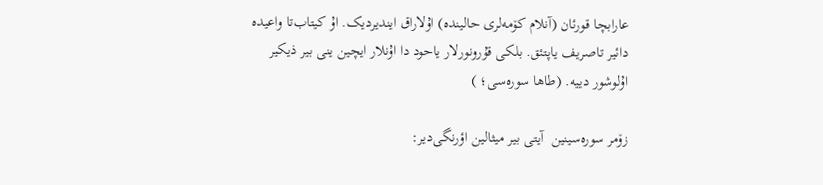عارابچا قورئان (آنلام کۆمەلری حالیندە) اۇلاراق ایندیردیک. اۇ کیتاب‌تا واعیدە دائیر تاصریف یاپتئق. بلکی قۇرونورلار یاحود دا اۇنلار ایچین ینی بیر ذیکیر اۇلوشور دییە. (طاها سورەسی؛ )

زۆمر سورەسینین  آیتی بیر میثالین اؤرنگی‌دیر: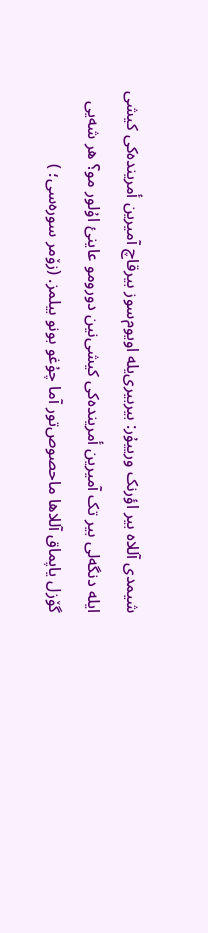شیمدی آللاە بیر اؤرنک ورییۇر: بیربیری‌یلە اویوم‌سوز بیرقاچ آمیرین أمریندەکی کیشی ایلە دنگەلی بیر تک آمیرین أمریندەکی کیشی‌نین دورومو عاینئ اۇلور مو؟ هر شەیی گۆزل یاپماق آللاها ماحصوص‌تور آما چۇغو بونو بیلمز. (زۆمر سورەسی؛ )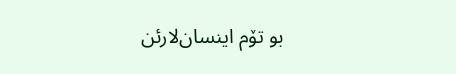بو تۆم اینسان‌لارئن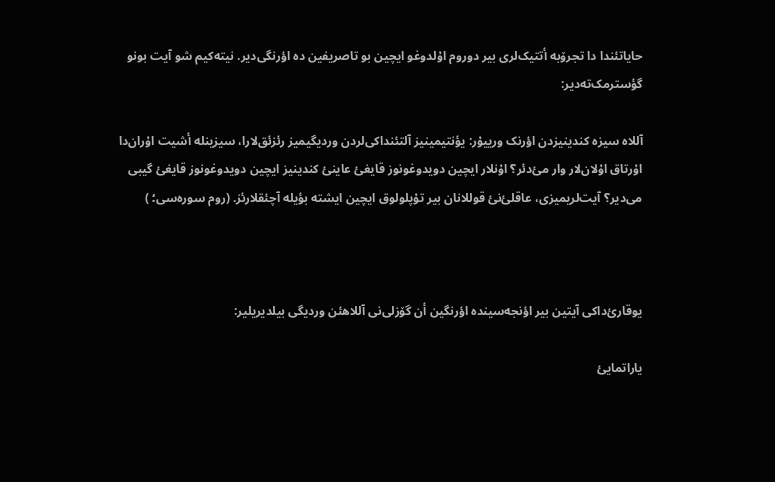حایاتئندا دا تجرۆبە أتتیک‌لری بیر دوروم اۇلدوغو ایچین بو تاصریفین دە اؤرنگی‌دیر. نیتەکیم شو آیت بونو گؤسترمک‌تەدیر:

آللاە سیزە کندینیزدن اؤرنک ورییۇر: یؤنتیمینیز آلتئنداکی‌لردن وردیگیمیز رئزئق‌لارا، سیزینلە أشیت اۇران‌دا اۇرتاق اۇلان‌لار وار مئ‌دئر؟ اۇنلار ایچین دویدوغونوز قایغئ عاینئ کندینیز ایچین دویدوغونوز قایغئ گیبی می‌دیر؟ آیت‌لریمیزی، عاقلئ‌نئ قوللانان بیر تۇپلولوق ایچین ایشتە بؤیلە آچئقلارئز. (روم سورەسی؛ )



یوقارئ‌داکی آیتین بیر اؤنجەسیندە اؤرنگین أن گۆزلی‌نی آللاهئن وردیگی بیلدیریلیر:

یاراتمایئ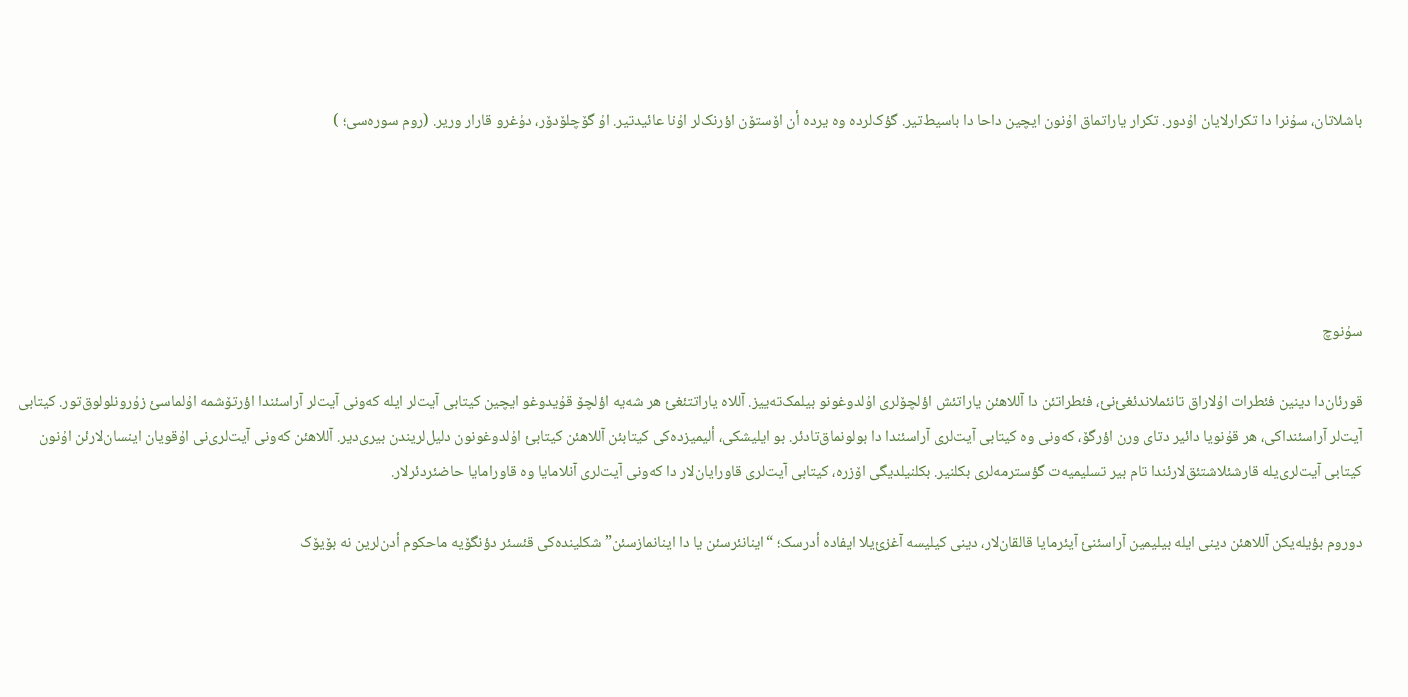باشلاتان، سۇنرا دا تکرارلایان اۇدور. تکرار یاراتماق اۇنون ایچین داحا دا باسیط‌تیر. گؤک‌لردە وە یردە أن اۆستۆن اؤرنک‌لر اۇنا عائیدتیر. اۇ گۆچلۆدۆر، دۇغرو قارار وریر. (روم سورەسی؛ )





سۇنوچ

قورئان‌دا دینین فئطرات اۇلاراق تانئملاندئغئ‌نئ، فئطراتئن دا آللاهئن یاراتئش اؤلچۆلری اۇلدوغونو بیلمک‌تەییز. آللاە یاراتتئغئ هر شەیە اؤلچۆ قۇیدوغو ایچین کیتابی آیت‌لر ایلە کەونی آیت‌لر آراسئندا اؤرتۆشمە اۇلماسئ زۇرونلولوق‌تور. کیتابی آیت‌لر آراسئنداکی، هر قۇنویا دائیر دتای ورن اؤرگۆ، کەونی وە کیتابی آیت‌لری آراسئندا دا بولونماق‌تادئر. بو ایلیشکی، ألیمیزدەکی کیتابئن آللاهئن کیتابئ اۇلدوغونون دلیل‌لریندن بیری‌دیر. آللاهئن کەونی آیت‌لری‌نی اۇقویان اینسان‌لارئن اۇنون کیتابی آیت‌لری‌یلە قارشئلاشتئق‌لارئندا تام بیر تسلیمیەت گؤسترمەلری بکلنیر. بکلنیلدیگی اۆزرە، کیتابی آیت‌لری قاورایان‌لار دا کەونی آیت‌لری آنلامایا وە قاورامایا حاضئردئرلار.

دوروم بؤیلەیکن آللاهئن دینی ایلە بیلیمین آراسئنئ آیئرمایا قالقان‌لار، دینی کیلیسە آغزئ‌یلا ایفادە أدرسک؛ “اینانئرسئن یا دا اینانمازسئن” شکلیندەکی قئسئر دؤنگۆیە ماحکوم أدن‌لرین نە بۆیۆک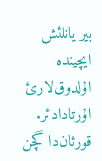بیر یانلئش ایچیندە اۇلدوق‌لارئ اۇرتادادئر. قورئان‌دا گچن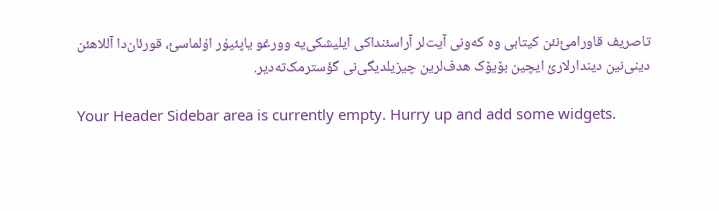تاصریف قاورامئ‌نئن کیتابی وە کەونی آیت‌لر آراسئنداکی ایلیشکی‌یە وورغو یاپئیۇر اۇلماسئ، قورئان‌دا آللاهئن دینی‌نین دیندارلارئ ایچین بۆیۆک هدف‌لرین چیزیلدیگی‌نی گؤسترمک‌تەدیر.

Your Header Sidebar area is currently empty. Hurry up and add some widgets.